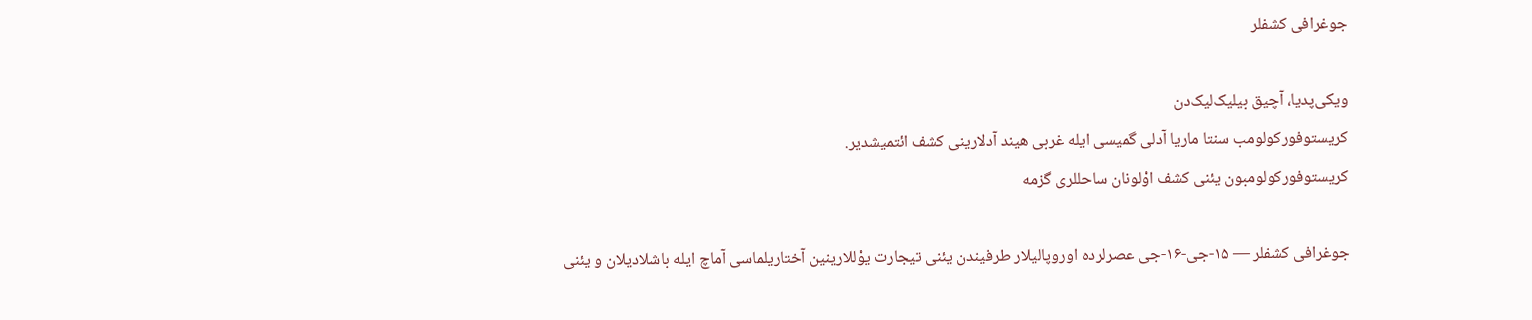جوغرافی کشفلر

ویکی‌پدیا، آچیق بیلیک‌لیک‌دن
کریستوفور‌کولومب سنتا ماریا آدلی گمیسی ایله غربی هیند آدلارینی کشف ائتمیشدیر.
کریستوفور‌کولومبون یئنی کشف اوْلونان ساحللری گزمه

جوغرافی کشفلر — ۱۵-جی-۱۶-جی عصرلرده اوروپالیلار طرفیندن یئنی تیجارت یوْللارینین آختاریلماسی آماچ ایله باشلادیلان و یئنی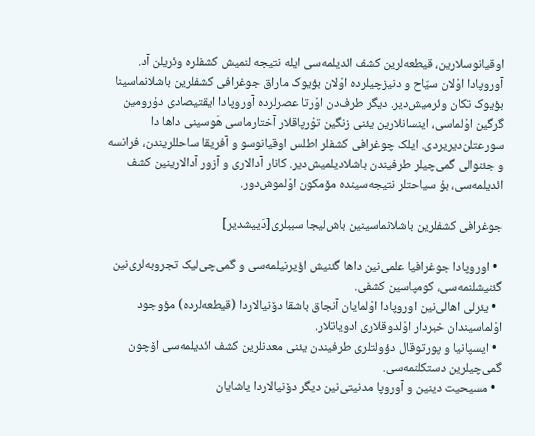اوقیانوسلارین، قیطعه‌لرین کشف ائدیلمه‌سی ایله نتیجه لنمیش کشفلره وئریلن آد. آوروپادا اوْلان سیّاح و دنیزچیلرده اوْلان بؤیوک ماراق جوغرافی کشفلرین باشلانماسینا بؤیوک تکان وئرمیش‌دیر. دیگر طرف‌دن اوْرتا عصرلرده آوروپادا ایقتیصادی دۇرومین گرگین اوْلماسی، اینسانلارین یئنی زنگین توْرپاقلار آختارماسی هَو‌سینی داها دا سورعتلن‌دیریردی. ایلک چوغرافی کشفلر اطلس اوقیانوسو و آفریقا ساحللریندن، فرانسه و جئنوالی گمی‌چیلر طرفیندن باشلادیلمیش‌دیر. کانار آدالاری و آزور آدالارینین کشف ائدیلمه‌سی، بۇ سیاحتلر نتیجه‌سینده مۆمکون اوْلموش‌دور.

جوغرافی کشفلرین باشلانماسینین باش‌لیجا سببلری[دَییشدیر]

  • اوروپادا جوغرافیا علمی‌نین داها گئنیش اؤیرنیلمه‌سی و گمی‌چی‌لیک تجروبه‌لری‌نین گئنیشلنمه‌سی، کومپاسین کشفی.
  • یئرلی اهالی‌نین اوروپادا اوْلمایان آنجاق باشقا دۆنیالاردا (قیطعه‌لرده) مؤوجود اوْلماسیندان خبردار اوْلدوقلاری ادویاتلار.
  • ایسپانیا و پورتوقال دؤولتلری طرفیندن یئنی معدنلرین کشف ائدیلمه‌سی اۆچون گمی‌چیلرین دستکلنمه‌سی.
  • مسیحیت دینین و آوروپا مدنیتی‌نین دیگر دۆنیالاردا یاشایان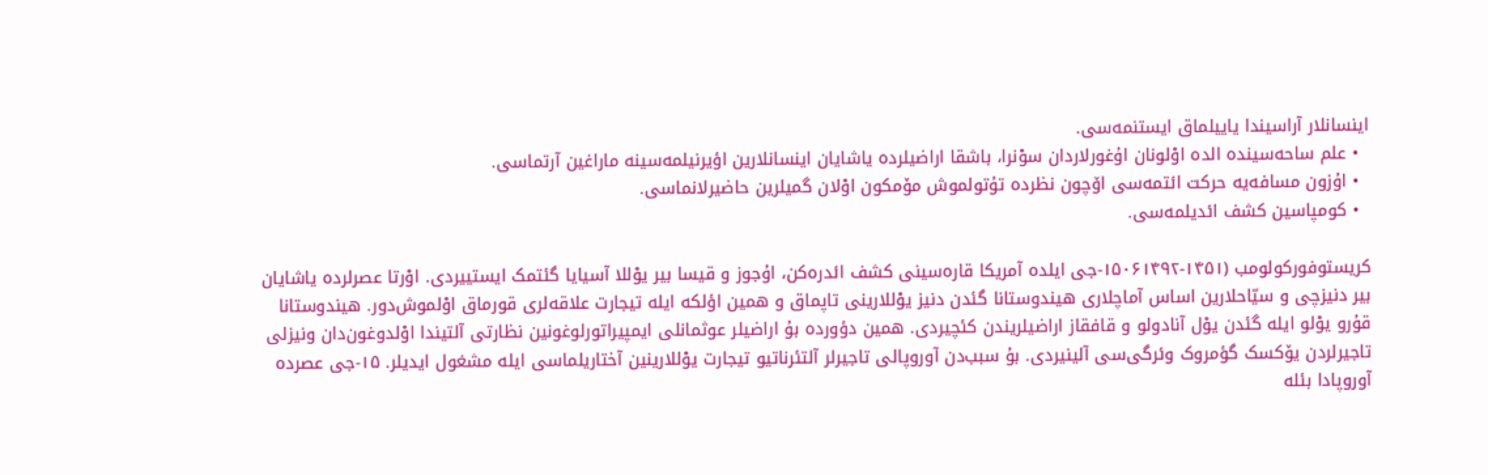اینسانلار آراسیندا یاییلماق ایستنمه‌سی.
  • علم ساحه‌سینده الده اوْلونان اۇغورلاردان سوْنرا، باشقا اراضیلرده یاشایان اینسانلارین اؤیرنیلمه‌سینه ماراغین آرتماسی.
  • اۇزون مسافه‌یه حرکت ائتمه‌سی اۆچون نظرده تۇتولموش مۆمکون اوْلان گمیلرین حاضیرلانماسی.
  • کومپاسین کشف ائدیلمه‌سی.

کریستوفور‌کولومب (۱۴۵۱-۱۵۰۶۱۴۹۲-جی ایلده آمریکا قاره‌سینی کشف ائدره‌کن، اۇجوز و قیسا بیر یوْللا آسیایا گئتمک ایستییردی. اوْرتا عصرلرده یاشایان بیر دنیزچی و سیّاحلارین اساس آماچلاری هیندوستانا گئدن دنیز یوْللارینی تاپماق و همین اؤلکه ایله تیجارت علاقه‌لری قورماق اوْلموش‌دور. هیندوستانا قۇرو یوْلو ایله گئدن یوْل آنادولو و قافقاز اراضیلریندن کئچیردی. همین دؤورده بۇ اراضیلر عوثمانلی ایمپیراتورلوغونین نظارتی آلتیندا اوْلدوغون‌دان ونیزلی تاجیرلردن یۆکسک گؤمروک وئرگی‌سی آلینیردی. بۇ سبب‌دن آوروپالی تاجیرلر آلتئرناتیو تیجارت یوْللارینین آختاریلماسی ایله مشغول ایدیلر. ۱۵-جی عصرده آوروپادا بئله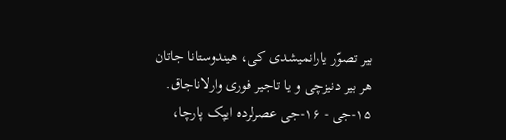بیر تصوّر یارانمیشدی کی، هیندوستانا جاتان هر بیر دنیزچی و یا تاجیر فوری وارلاناجاق. ۱۵-جی - ۱۶-جی عصرلرده ایپک پارچا،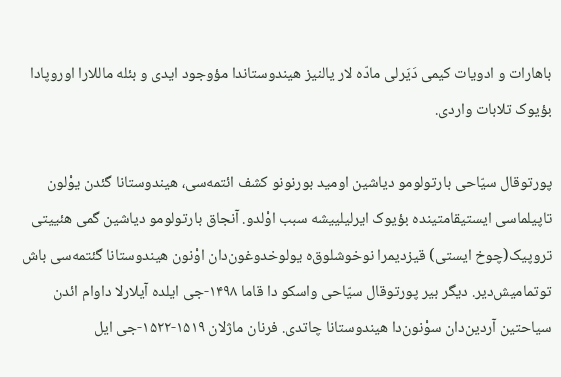باهارات و ادویات کیمی دَیَرلی مادّه لار یالنیز هیندوستاندا مؤوجود ایدی و بئله ماللارا اوروپادا بؤیوک تلابات واردی.

پورتوقال سیّاحی بارتولومو دیاشین اومید بورنونو کشف ائتمه‌سی، هیندوستانا گئدن یوْلون تاپیلماسی ایستیقامتینده بؤیوک ایرلیلییشه سبب اوْلدو. آنجاق بارتولومو دیاشین گمی هئییتی تروپیک(چوخ ایستی) قیزدیمرا نوخوشلوق‌ه یولوخدوغون‌دان اوْنون هیندوستانا گئتمه‌سی باش توتمامیش‌دیر. دیگر بیر پورتوقال سیّاحی واسکو دا قاما ۱۴۹۸-جی ایلده آیلارلا داوام ائدن سیاحتین آردین‌دان سوْنون‌دا هیندوستانا چاتدی. فرنان ماژلان ۱۵۱۹-۱۵۲۲-جی ایل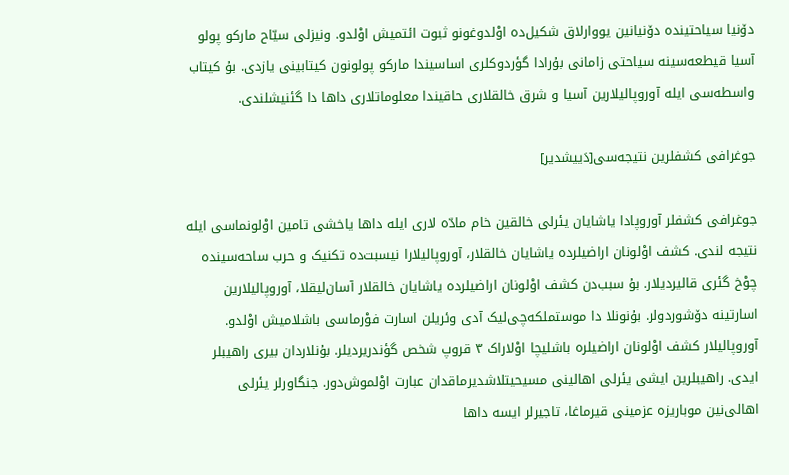دۆنیا سیاحتینده دۆنیانین یووارلاق شکیل‌ده اوْلدوغونو ثبوت ائتمیش اوْلدو. ونیزلی سیّاح مارکو پولو آسیا قیطعه‌سینه سیاحتی زامانی بۇرادا گؤردوکلری اساسیندا مارکو پولونون کیتابینی یازدی. بۇ کیتاب واسطه‌سی ایله آوروپالیلارین آسیا و شرق خالقلاری حاقیندا معلوماتلاری داها دا گئنیشلندی.

جوغرافی کشفلرین نتیجه‌سی[دَییشدیر]

جوغرافی کشفلر آوروپادا یاشایان یئرلی خالقین خام مادّه لاری ایله داها یاخشی تامین اوْلونماسی ایله نتیجه لندی. کشف اوْلونان اراضیلرده یاشایان خالقلار، آوروپالیلارا نیسبت‌ده تکنیک و حرب ساحه‌سینده چوْخ گئری قالیردیلار. بۇ سبب‌دن کشف اوْلونان اراضیلرده یاشایان خالقلار آسان‌لیقلا، آوروپالیلارین اسارتینه دۆشوردولر. بۇنونلا دا موستملکه‌چی‌لیک آدی وئریلن اسارت فوْرماسی باشلامیش اوْلدو. آوروپالیلار کشف اوْلونان اراضیلره باشلیچا اوْلاراک ۳ قروپ شخص گؤندریردیلر. بۇنلاردان بیری راهیبلر ایدی. راهیبلرین ایشی یئرلی اهالینی مسیحیتلاشدیرماقدان عبارت اوْلموش‌دور. جنگاورلر یئرلی اهالی‌نین موباریزه عزمینی قیرماغا، تاجیرلر ایسه داها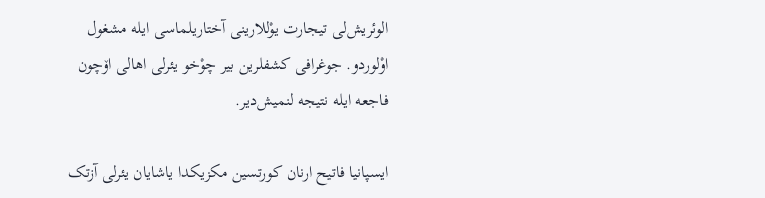الوئریش‌لی تیجارت یوْللارینی آختاریلماسی ایله مشغول اوْلوردو. جوغرافی کشفلرین بیر چوْخو یئرلی اهالی اۆچون فاجعه ایله نتیجه لنمیش‌دیر.

ایسپانیا فاتیح ارنان کورتسین مکزیکدا یاشایان یئرلی آزتک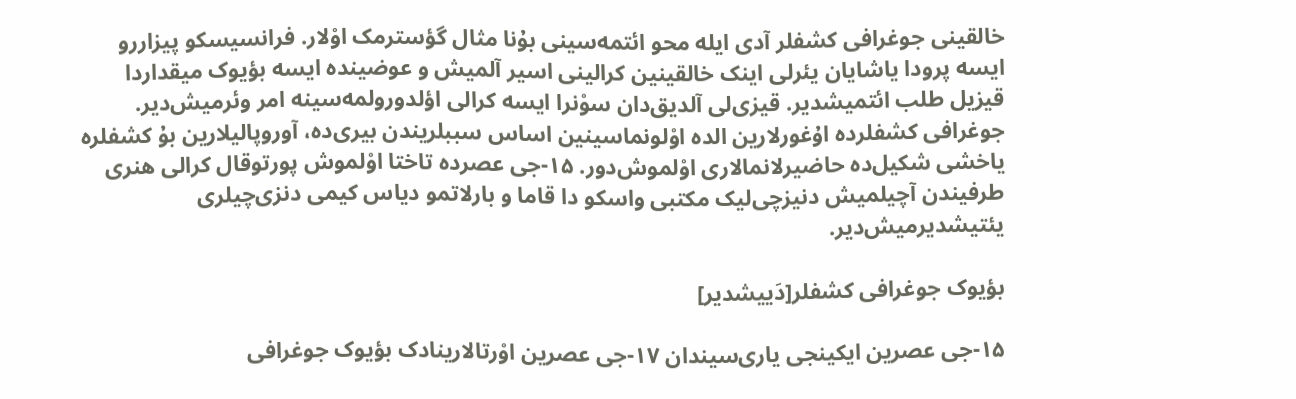خالقینی جوغرافی کشفلر آدی ایله محو ائتمه‌سینی بۇنا مثال گؤسترمک اوْلار. فرانسیسکو پیزاررو ایسه پرودا یاشایان یئرلی اینک خالقینین کرالینی اسیر آلمیش و عوضینده ایسه بؤیوک میقداردا قیزیل طلب ائتمیشدیر. قیزی‌لی آلدیق‌دان سوْنرا ایسه کرالی اؤلدورولمه‌سینه امر وئرمیش‌دیر. جوغرافی کشفلرده اۇغورلارین الده اوْلونماسینین اساس سببلریندن بیری‌ده، آوروپالیلارین بۇ کشفلره یاخشی شکیل‌ده حاضیرلانمالاری اوْلموش‌دور. ۱۵-جی عصرده تاختا اوْلموش پورتوقال کرالی هنری طرفیندن آچیلمیش دنیزچی‌لیک مکتبی واسکو دا قاما و بارلاتمو دیاس کیمی دنزی‌چیلری یئتیشدیرمیش‌دیر.

بؤیوک جوغرافی کشفلر[دَییشدیر]

۱۵-جی عصرین ایکینجی یاری‌سیندان ۱۷-جی عصرین اوْرتالارینادک بؤیوک جوغرافی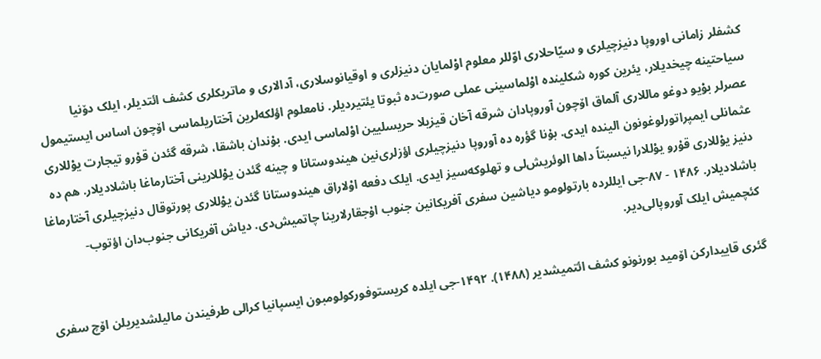کشفلر زامانی اوروپا دنیزچیلری و سیّاحلاری اوّللر معلوم اوْلمایان دنیزلری و اوقیانوسلاری، آدالاری و ماتریکلری کشف ائتدیلر، ایلک دۆنیا سیاحتینه چیخدیلار، یئرین کوره شکلینده اوْلماسینی عملی صورت‌ده ثبوتا یئتیردیلر. نامعلوم اؤلکه‌لرین آختاریلماسی اۆچون اساس ایستیمول عصرلر بوْیو دوغو ماللاری آلماق اۆچون آوروپادان شرقه آخان قیزیلا حریسلیین اوْلماسی ایدی. بۇندان باشقا، شرقه گئدن قۇرو تیجارت یوْللاری عثمانلی ایمپراتورلوغونون الینده ایدی. بۇنا گؤره ده آوروپا دنیزچیلری اؤزلری‌نین هیندوستانا و چینه گئدن یوْللارینی آختارماغا باشلادیلار. هم ده دنیز یوْللاری قۇرو یوْللارا نیسبتاً داها الوئریش‌لی و تهلوکه‌سیز ایدی. ایلک دفعه اوْلاراق هیندوستانا گئدن یوْللاری پورتوقال دنیزچیلری آختارماغا باشلادیلار. ۱۴۸۶ - ۸۷-جی ایللرده بارتولومو دیاشین سفری آفریکانین جنوب اۇجقارلارینا چاتمیش‌دی. دیاش آفریکانی جنوب‌دان اؤتوب-کئچمیش ایلک آوروپالی‌دیر.

گئری قاییدارکن اۆمید بورنونو کشف ائتمیشدیر (۱۴۸۸). ۱۴۹۲-جی ایلده کریستوفور‌کولومبون ایسپانیا کرالی طرفیندن مالیلشدیریلن اۆچ سفری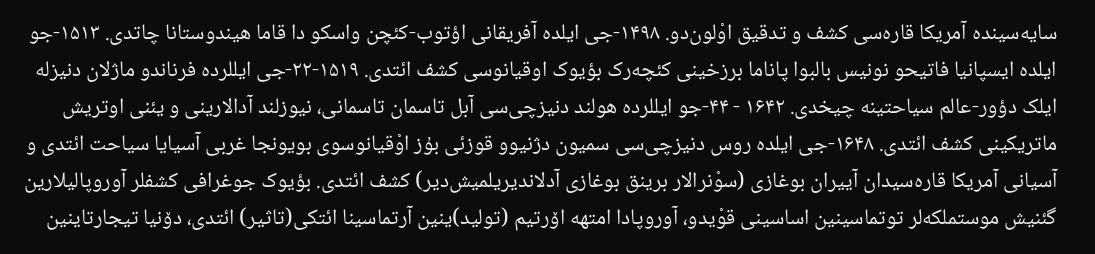سایه‌سینده آمریکا قاره‌سی کشف و تدقیق اوْلون‌دو. ۱۴۹۸-جی ایلده آفریقانی اؤتوب-کئچن واسکو دا قاما هیندوستانا چاتدی. ۱۵۱۳-جو ایلده ایسپانیا فاتیحو نونیس بالبوا پاناما برزخینی کئچه‌رک بؤیوک اوقیانوسی کشف ائتدی. ۱۵۱۹-۲۲-جی ایللرده فرناندو ماژلان دنیزله ایلک دؤور-عالم سیاحتینه چیخدی. ۱۶۴۲ - ۴۴-جو ایللرده هولند دنیزچی‌سی آبل تاسمان تاسمانی، نیوزلند آدالارینی و یئنی اوتریش ماتریکینی کشف ائتدی. ۱۶۴۸-جی ایلده روس دنیزچی‌سی سمیون دژنیوو قوزئی بۇز اوْقیانوسوی بویونجا غربی آسیایا سیاحت ائتدی و آسیانی آمریکا قاره‌سیدان آییران بوغازی (سوْنرالار برینق بوغازی آدلاندیریلمیش‌دیر) کشف ائتدی. بؤیوک جوغرافی کشفلر آوروپالیلارین گئنیش موستملکه‌لر توتماسینین اساسینی قوْیدو، آوروپادا امتهه اۆرتیم (تولید)ینین آرتماسینا ائتکی(تاثیر) ائتدی، دۆنیا تیجارتاینین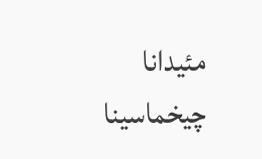مئیدانا چیخماسینا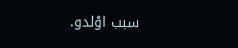سبب اوْلدو.